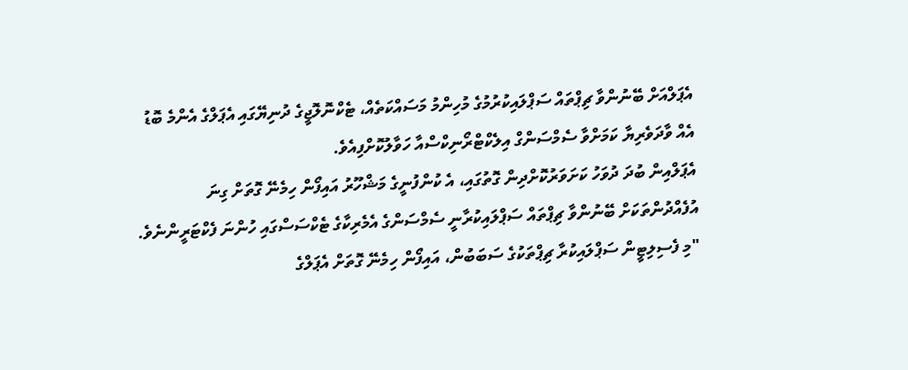އެޕަލްއަށް ބޭނުންވާ ޗިޕްތައް ސަޕްލައިކުރުމުގެ މުހިންމު މަސައްކަތެއް، ޓެކްނޮލޮޖީގެ ދުނިޔޭގައި އެޕަލްގެ އެންމެ ބޮޑު އެއް ވާދަވެރިޔާ ކަމަށްވާ ސެމްސަންގް އިލެކްޓްރޯނިކްސްއާ ހަވާލުކޮށްފިއެވެ.
އެޕަލްއިން ބުދަ ދުވަހު ކަށަވަރުކޮށްދިން ގޮތުގައި، އެ ކުންފުނީގެ މަޝްހޫރު އައިފޯން ހިމެނޭ ގޮތަށް ގިނަ އުފެއްދުންތަކަށް ބޭނުންވާ ޗިޕްތައް ސަޕްލައިކުރާނީ ސެމްސަންގެ އެމެރިކާގެ ޓެކްސަސްގައި ހުންނަ ފެކްޓަރީންނެވެ.
"މި ފެސިލިޓީން ސަޕްލައިކުރާ ޗިޕްތަކުގެ ސަބަބުން، އައިފޯން ހިމެނޭ ގޮތަށް އެޕަލްގެ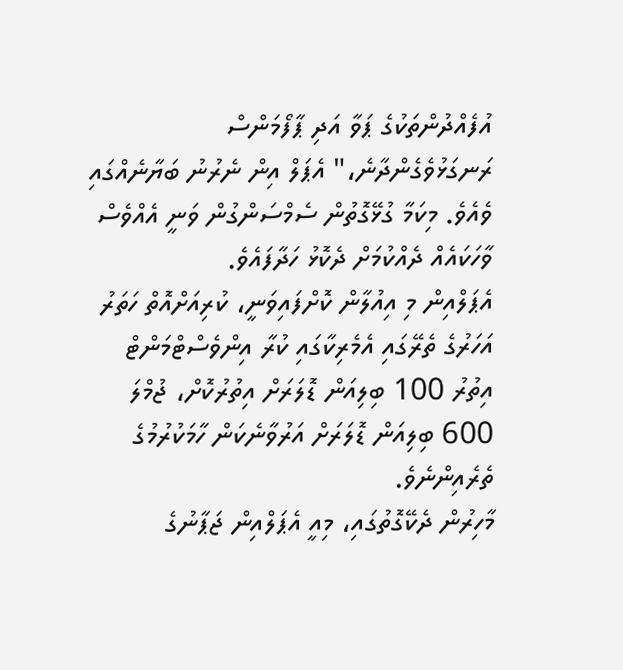އުފެއްދުންތަކުގެ ޕަވާ އަދި ޕާފޯމަންސް ރަނގަޅުވެގެންދާނެ،" އެޕަލް އިން ނެރުނު ބަޔާނެއްގައި ވެއެވެ. މިކަމާ ގުޅޭގޮތުން ސެމްސަންގުން ވަނީ އެއްވެސް ވާހަކައެއް ދެއްކުމަށް ދެކޮޅު ހަދާފައެވެ.
އެޕަލްއިން މި އިއުލާން ކޮށްފައިވަނީ، ކުރިއަށްއޮތް ހަތަރު އަހަރުގެ ތެރޭގައި އެމެރިކާގައި ކުރާ އިންވެސްޓްމަންޓް އިތުރު 100 ބިލިއަން ޑޮލަރަށް އިތުރުކޮށް، ޖުމްލަ 600 ބިލިއަން ޑޮލަރަށް އަރުވާނެކަން ހާމަކުރުމުގެ ތެރެއިންނެވެ.
މާހިރުން ދެކޭގޮތުގައި، މިއީ އެޕަލްއިން ޖަޕާނުގެ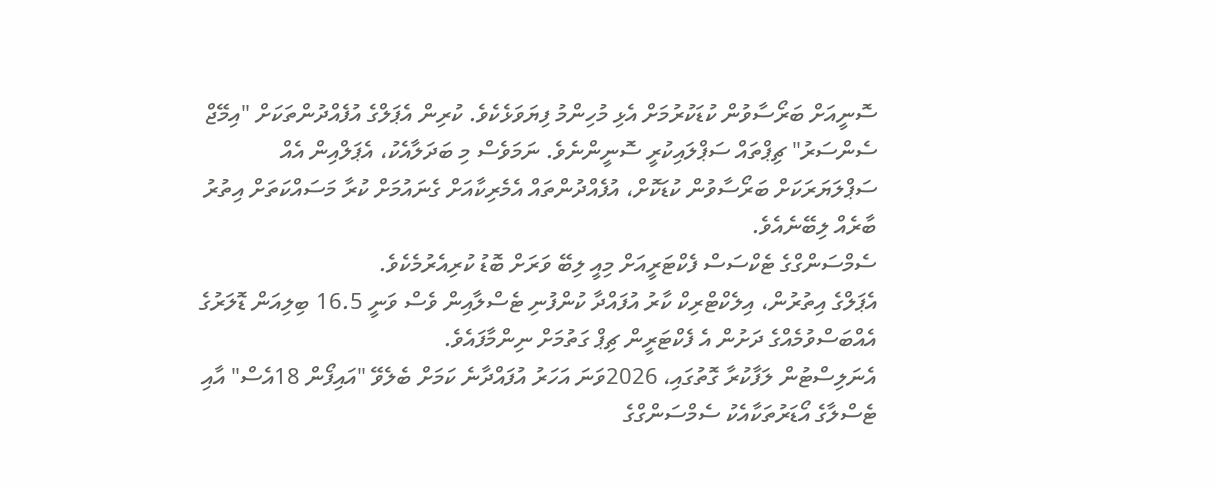ސޮނީއަށް ބަރޯސާވުން ކުޑަކުރުމަށް އެޅި މުހިންމު ފިޔަވަޅެކެވެ. ކުރިން އެޕަލްގެ އުފެއްދުންތަކަށް "އިމޭޖް ސެންސަރު" ޗިޕްތައް ސަޕްލައިކުރީ ސޮނީންނެވެ. ނަމަވެސް މި ބަދަލާއެކު، އެޕަލްއިން އެއް ސަޕްލަޔަރަކަށް ބަރޯސާވުން ކުޑަކޮށް، އުފެއްދުންތައް އެމެރިކާއަށް ގެނައުމަށް ކުރާ މަސައްކަތަށް އިތުރު ބާރެއް ލިބޭނެއެވެ.
ސެމްސަންގްގެ ޓެކްސަސް ފެކްޓަރީއަށް މިއީ ލިބޭ ވަރަށް ބޮޑު ކުރިއެރުމެކެވެ.
އެޕަލްގެ އިތުރުން، އިލެކްޓްރިކް ކާރު އުފައްދާ ކުންފުނި ޓެސްލާއިން ވެސް ވަނީ 16.5 ބިލިއަން ޑޮލަރުގެ އެއްބަސްވުމެއްގެ ދަށުން އެ ފެކްޓަރީން ޗިޕް ގަތުމަށް ނިންމާފައެވެ.
އެނަލިސްޓުން ލަފާކުރާ ގޮތުގައި، 2026ވަނަ އަހަރު އުފައްދާނެ ކަމަށް ބެލެވޭ "އައިފޯން 18އެސް" އާއި ޓެސްލާގެ އޯޑަރުތަކާއެކު ސެމްސަންގްގެ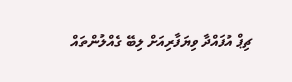ޗިޕް އުފައްދާ ވިޔަފާރިއަށް ލިބޭ ގެއްލުންތައް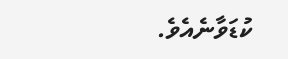ކުޑަވާނެއެވެ.